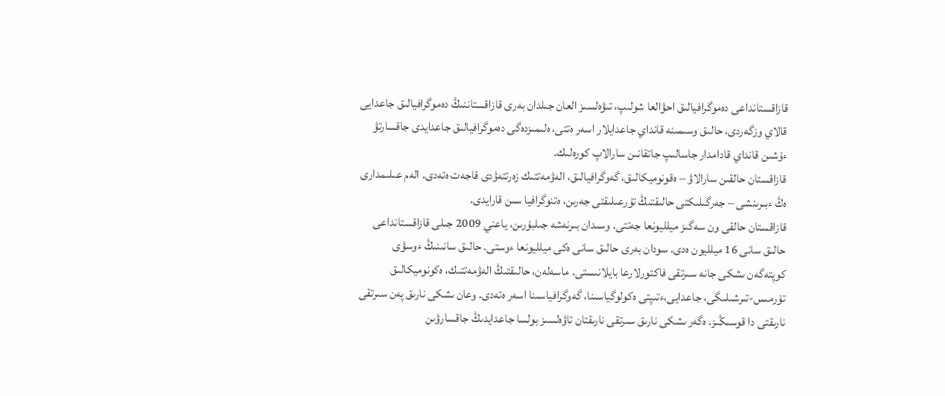قازاقستانداعى دەموگرافيالىق احۋالعا شولىپ، تىۋەلسىز العان جىلدان بەرى قازاقستاننىڭ دەموگرافيالىق جاعدايى قالاي وزگەردى، حالىق وسىمىنە قانداي جاعدايلار اسەر ەتتى، ەلىمىزدەگى دەموگرافيالىق جاعدايدى جاقسارتۋ ءۇشىن قانداي قادامدار جاسالىپ جاتقانىن سارالاپ كورەلىك.
قازاقستان حالقىن سارالاۋ – ەقونوميكالىق، گەوگرافيالىق، الەۋمەتتىك زەرتتەۋدى قاجەت ەتەدى. الەم عىلىمدارى ەڭ ءبىرىنشى – جەرگىلىكتى حالىقتىڭ تۇرعىلىقتى جەرىن، ەتنوگرافيا سىن قارايدى.
قازاقستان حالقى ون سەگىز ميلليونعا جەتتى. وسىدان بىرنەشە جىلبۇرىن، ياعني 2009 جىلى قازاقستانداعى حالىق سانى 16 ميلليون ەدى. سودان بەرى حالىق سانى ەكى ميلليونعا ءوستى. حالىق سانىنىڭ ءوسۋى كوپتەگەن ىشكى جانە سىرتقى فاكتورلارعا بايلانىستى. ماسەلەن، حالىقتىڭ الەۋمەتتىك، ەكونوميكالىق تۇرمىس-تىرشىلىگى، جاعدايى،ءتىپتى ەكولوگياسىنا، گەوگرافياسىنا اسەر ەتەدى. وعان ىشكى نارىق پەن سىرتقى نارىقتى دا قوسىڭىز. ەگەر ىشكى نارىق سىرتقى نارىقتان تاۋەلسىز بولسا جاعدايدىڭ جاقسارۋىن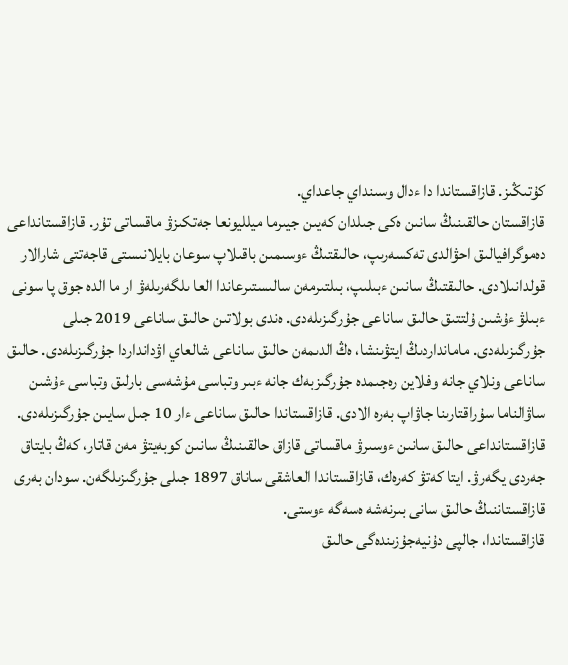كۇتىڭىز. قازاقستاندا دا ءدال وسىنداي جاعداي.
قازاقستان حالقىنىڭ سانىن ەكى جىلدان كەيىن جيىرما ميلليونعا جەتكىزۋ ماقساتى تۇر. قازاقستانداعى دەموگرافيالىق احۋالدى تەكسەرىپ، حالىقتىڭ ءوسىمىن باقىلاپ سوعان بايلانىستى قاجەتتى شارالار قولدانىلادى. حالىقتىڭ سانىن ءبىلىپ، بىلتىرمەن سالىستىرعاندا العا ىلگەرىلەۋ ار ما الدە جوق پا سونى ءبىلۋ ءۇشىن ۇلتتىق حالىق ساناعى جۇرگىزىلەدى. ەندى بولاتىن حالىق ساناعى 2019 جىلى جۇرگىزىلەدى. مامانداردىڭ ايتۋىنشا، ەڭ الدىمەن حالىق ساناعى شالعاي اۋدانداردا جۇرگىزىلەدى. حالىق ساناعى ونلاي جانە وفلاين رەجىمدە جۇرگىزبەك جانە ءبىر وتباسى مۇشەسى بارلىق وتباسى ءۇشىن ساۋالناما سۇراقتارىنا جاۋاپ بەرە الادى. قازاقستاندا حالىق ساناعى ءار 10 جىل سايىن جۇرگىزىلەدى.
قازاقستانداعى حالىق سانىن ءوسىرۋ ماقساتى قازاق حالقىنىڭ سانىن كوبەيتۋ مەن قاتار، كەڭ بايتاق جەردى يگەرۋ. ايتا كەتۋ كەرەك، قازاقستاندا العاشقى ساناق 1897 جىلى جۇرگىزىلگەن. سودان بەرى قازاقستاننىڭ حالىق سانى بىرنەشە ەسەگە ءوستى.
قازاقستاندا، جالپى دۇنيەجۇزىندەگى حالىق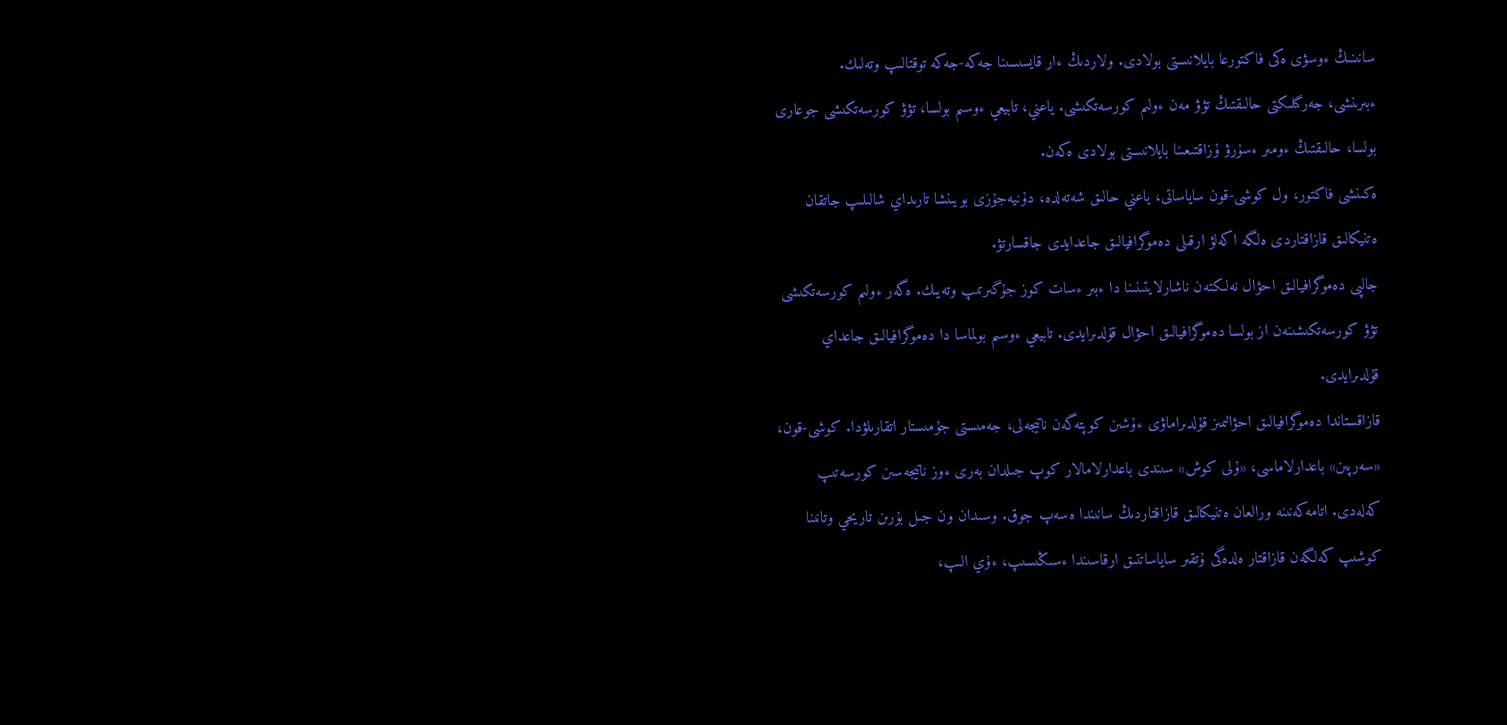سانىنىڭ ءوسۋى ەكى فاكتورعا بايلانىستى بولادى. ولاردىڭ ءار قايسىسىنا جەكە-جەكە توقتالىپ وتەلىك.
ءبىرىنشى، جەرگىلىكتى حالىقتىڭ تۋۋ مەن ءولىم كورسەتكىشى. ياعني، تابيعي ءوسىم بولسا، تۋۋ كورسەتكىشى جوعارى بولسا، حالىقتىڭ ءومىر ءسۇرۋ ۇزاقتىعىنا بايلانىستى بولادى ەكەن.
ەكىنشى فاكتور، ول كوشى-قون ساياساتى، ياعني حالىق شەتەلدە، دۇنيەجۇزى بويىنشا تارىداي شالىلىپ جاتقان ەتنيكالىق قازاقتاردى ەلگە اكەلۋ ارقىلى دەموگرافيالىق جاعدايدى جاقسارتۋ.
جالپى دەموگرافيالىق احۋال نەلىكتەن ناشارلايتىنىنا دا ءبىر ءسات كوز جۇگىرتىپ وتەيىك. ەگەر ءولىم كورسەتكىشى تۋۋ كورسەتكىشىنەن از بولسا دەموگرافيالىق احۋال قۇلدىرايدى. تابيعي ءوسىم بولماسا دا دەموگرافيالىق جاعداي قۇلدىرايدى.
قازاقستاندا دەموگرافيالىق احۋالىمىز قۇلدىراماۋى ءۇشىن كوپتەگەن ناتيجەلى، جەمىستى جۇمىستار اتقارىلۋدا. كوشى-قون، «سەرپىن» باعدارلاماسى، «ۇلى كوش» سىندى باعدارلامالار كوپ جىلدان بەرى ءوز ناتيجەسىن كورسەتىپ كەلەدى. اتامەكەنىنە ورالعان ەتنيكالىق قازاقتاردىڭ سانىندا ەسەپ جوق. وسىدان ون جىل بۇرىن تاريحي وتانىنا كوشىپ كەلگەن قازاقتار ەلدەگى ۇتقىر ساياساتتىق ارقاسىندا ءسىڭىسىپ، ءۇي الىپ،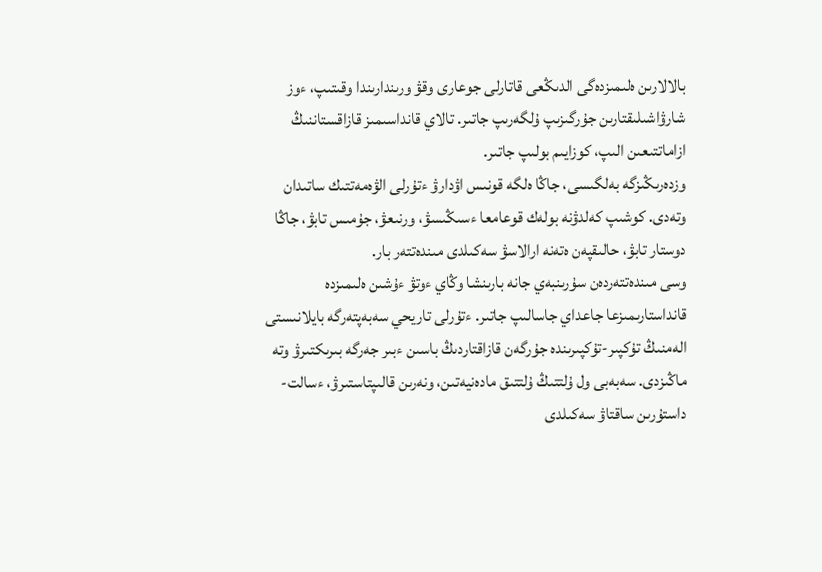بالالارىن ەلىمىزدەگى الدىڭعى قاتارلى جوعارى وقۋ ورىندارىندا وقىتىپ، ءوز شارۋاشىلىقتارىن جۇرگىزىپ ۇلگەرىپ جاتىر. تالاي قانداسىمىز قازاقستاننىڭ ازاماتتىعىن الىپ، كوزايىم بولىپ جاتىر.
وزدەرىڭىزگە بەلگىسى، جاڭا ەلگە قونىس اۋدارۋ ءتۇرلى الۋەمەتتىك ساتىدان وتەدى. كوشىپ كەلدۋنە بولەك قوعامعا ءسىڭىسۋ، ورنىعۋ، جۇمىس تابۋ، جاڭا دوستار تابۋ، حالىقپەن ەتەنە ارالاسۋ سەكىلدى مىندەتتەر بار.
وسى مىندەتتەردەن سۇرىنبەي جانە بارىنشا وڭاي ءوتۋ ءۇشىن ەلىمىزدە قانداستارىمىزعا جاعداي جاسالىپ جاتىر. ءتۇرلى تاريحي سەبەپتەرگە بايلانىستى الەمنىڭ تۇكپىر-تۇكپىرىندە جۇرگەن قازاقتاردىڭ باسىن ءبىر جەرگە بىرىكتىرۋ وتە ماڭىزدى. سەبەبى ول ۇلتتىڭ ۇلتتىق مادەنيەتىن، ونەرىن قالىپتاستىرۋ، ءسالت-داستۇرىن ساقتاۋ سەكىلدى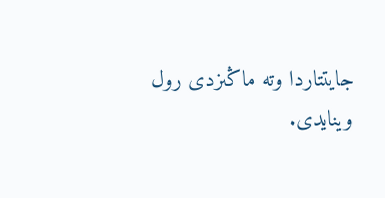جايتتاردا وتە ماڭىزدى رول وينايدى.